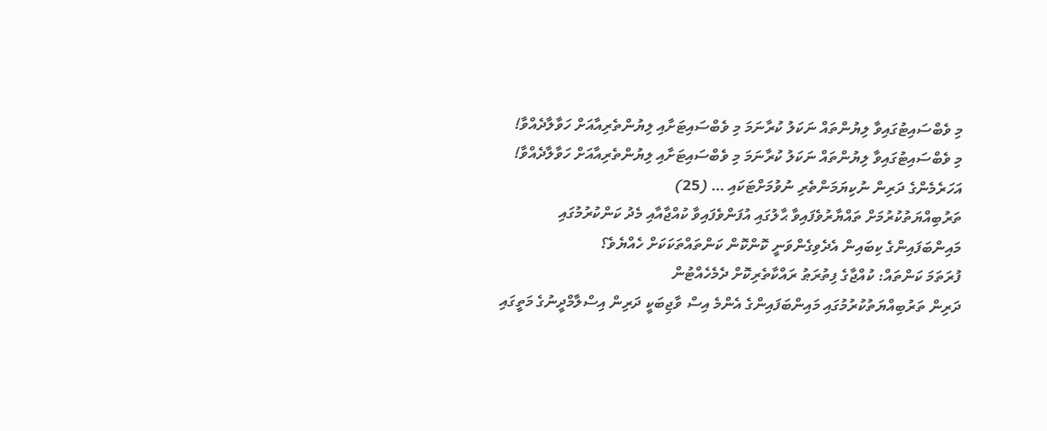މި ވެބްސައިޓުގައިވާ ލިޔުންތައް ނަކަލު ކުރާނަމަ މި ވެބްސައިޓަށާއި ލިޔުންތެރިއާއަށް ހަވާލާދެއްވާ!
މި ވެބްސައިޓުގައިވާ ލިޔުންތައް ނަކަލު ކުރާނަމަ މި ވެބްސައިޓަށާއި ލިޔުންތެރިއާއަށް ހަވާލާދެއްވާ!
އަހަރެމެންގެ ދަރިން ނުކިޔަމަންތެރި ނުވުމަށްޓަކައި … (25)
ތަރުބިއްޔަތުކުރުމަށް ތައްޔާރުވެފައިވާ ޙާލުގައި އުފަންވެފައިވާ ކުއްޖާއާއި މެދު ކަންކުރުމުގައި މައިންބަފައިންގެ ކިބައިން އެދެވިގެންވަނީ ކޮންކޮން ކަންތައްތަކަކަށް ހެއްޔެވެ؟
ފުރަތަމަ ކަންތައް: ކުއްޖާގެ ފިތުރަޠު ރައްކާތެރިކޮށް ދެމެހެއްޓުން
ދަރިން ތަރުބިއްޔަތުކުރުމުގައި މައިންބަފައިންގެ އެންމެ އިސް ވާޖިބަކީ ދަރިން އިސްލާމްދީނުގެ މަތީގައި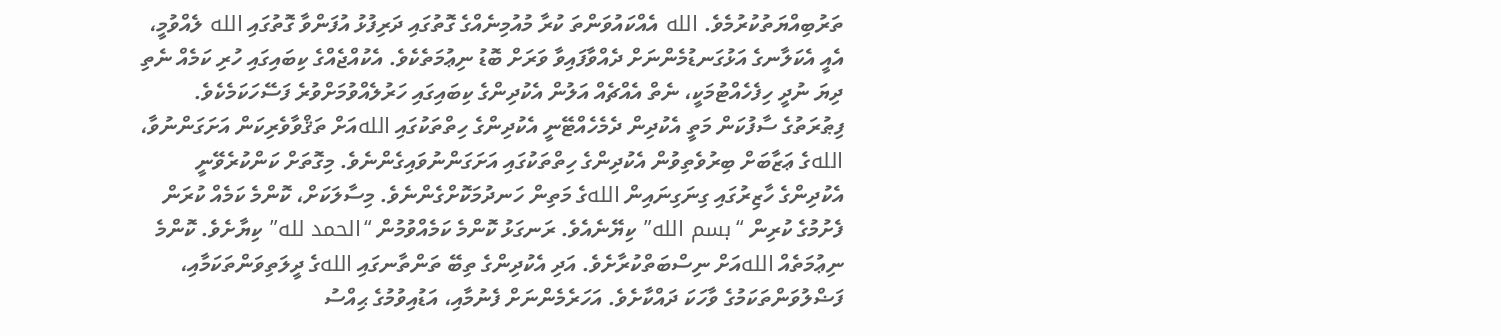ތަރުބިއްޔަތުކުރުމެވެ. الله އެއްކައުވަންތަ ކުރާ މުއުމިނެއްގެ ގޮތުގައި ދަރިފުޅު އުފަންވާ ގޮތުގައި الله ލެއްވުމީ، އެއީ އެކަލާނގެ އަޅުގަނޑުމެންނަށް ދެއްވާފައިވާ ވަރަށް ބޮޑު ނިޢުމަތެކެވެ. އެކުއްޖެއްގެ ކިބައިގައި ހުރި ކަމެއް ނެތި ދިޔަ ނުދީ ހިފެހެއްޓުމަކީ، ނެތް އެއްޗެއް އަލުން އެކުދިންގެ ކިބައިގައި ހަރުލެއްވުމަށްވުރެ ފަސޭހަކަމެކެވެ. ފިޠުރަތުގެ ސާފުކަން މަތީ އެކުދިން ދެމެހެއްޓޭނީ އެކުދިންގެ ހިތްތަކުގައި اللهއަށް ތަޤްވާވެރިކަން އަށަގަންނުވާ، اللهގެ ޢަޒާބަށް ބިރުވެތިވުން އެކުދިންގެ ހިތްތަކުގައި އަށަގަންނުވައިގެންނެވެ. މިގޮތަށް ކަންކުރެވޭނީ އެކުދިންގެ ހާޒިރުގައި ގިނަގިނައިން اللهގެ މަތިން ހަނދުމަކޮށްގެންނެވެ. މިސާލަކަށް، ކޮންމެ ކަމެއް ކުރަން ފެށުމުގެ ކުރިން “بسم الله” ކިޔޭނެއެވެ. ރަނގަޅު ކޮންމެ ކަމެއްވުމުން “الحمد لله” ކިޔާށެވެ. ކޮންމެ ނިޢުމަތެއް اللهއަށް ނިސްބަތްކުރާށެވެ. އަދި އެކުދިންގެ ތިބޭ ތަންތާނގައި اللهގެ ދީލަތިވަންތަކަމާއި، ފަޟްލުވަންތަކަމުގެ ވާހަކަ ދައްކާށެވެ. އަހަރެމެންނަށް ފެނުމާއި، އަޑުއިވުމުގެ ޙިއްސު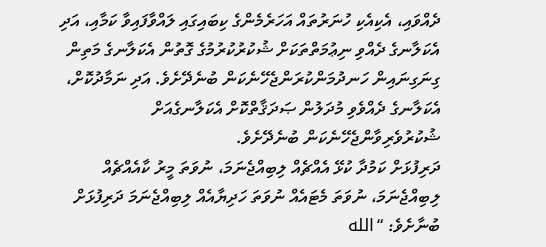ދެއްވައި، އެކިއެކި ހުނަރުތައް އަހަރެމެންގެ ކިބައިގައި ލައްވާފައިވާ ކަމާއި، އަދި އެކަލާނގެ ދެއްވި ނިޢުމަތްތަކަށް ޝުކުރުކުރުމުގެ ގޮތުން އެކަލާނގެ މަތިން ގިނަގިނައިން ހަނދުމަންކުރަންޖެހޭނެކަން ބުނެދޭށެވެ. އަދި ނަމާދުކޮށް، އެކަލާނގެ ދެއްވެވި މުދަލުން ޞަދަޤާތްކޮށް އެކަލާނގެއަށް ޝުކުރުވެރިވާންޖެހޭނެކަން ބުނެދޭށެވެ.
ދަރިފުޅަށް ކަމުދާ ކުޅޭ އެއްޗެއް ލިބިއްޖެނަމަ، ނުވަތަ މީރު ކާއެއްޗެއް ލިބިއްޖެނަމަ، ނުވަތަ މެޓައެއް ނުވަތަ ހަދިޔާއެއް ލިބިއްޖެނަމަ ދަރިފުޅަށް ބުނާށެވެ: “الله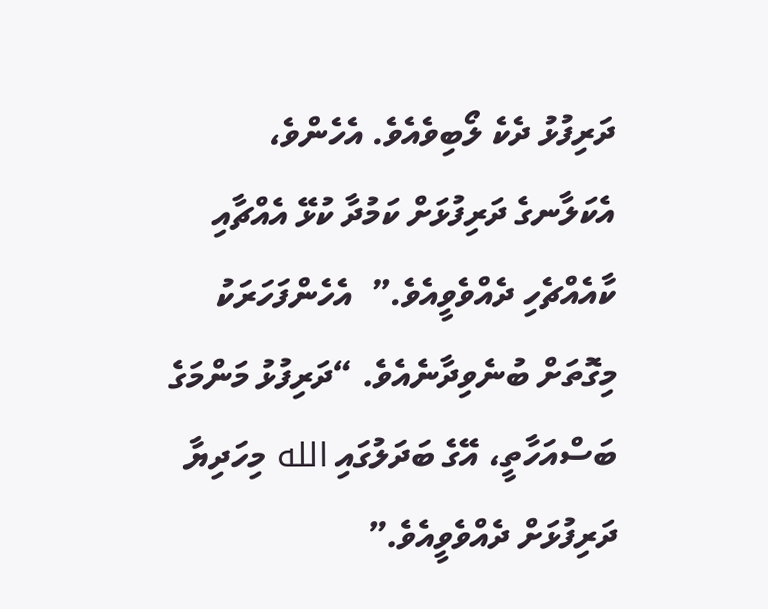ދަރިފުޅު ދެކެ ލޯބިވެއެވެ. އެހެންވެ، އެކަލާނގެ ދަރިފުޅަށް ކަމުދާ ކުޅޭ އެއްޗާއި ކާއެއްޗެހި ދެއްވެވީއެވެ.”  އެހެންފަހަރަކު މިގޮތަށް ބުނެވިދާނެއެވެ. “ދަރިފުޅު މަންމަގެ ބަސްއަހާތީ، އޭގެ ބަދަލުގައި الله މިހަދިޔާ ދަރިފުޅަށް ދެއްވެވީއެވެ.”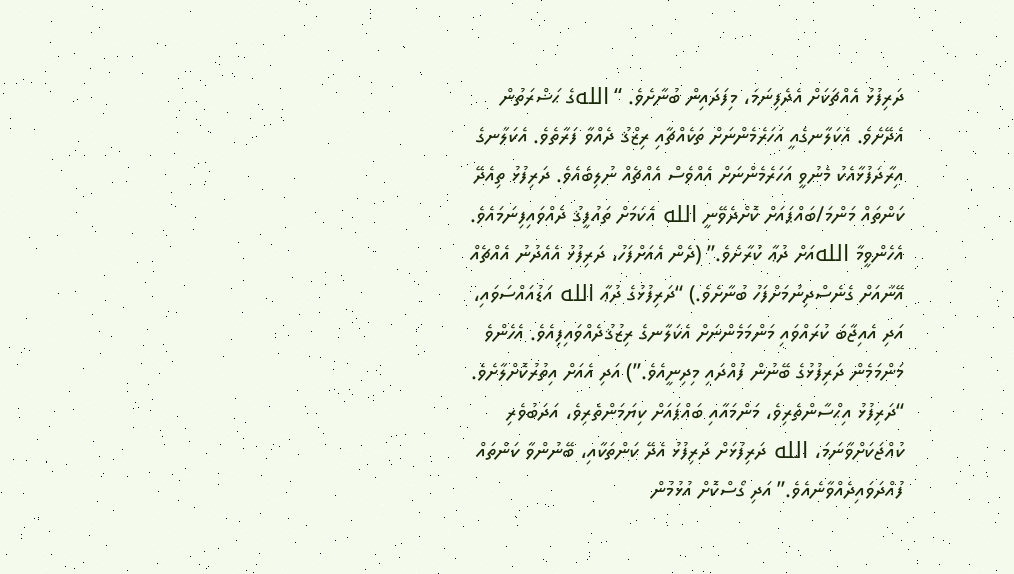ދަރިފުޅު އެއްޗަކަށް އެދެފިނަމަ، މިފަދައިން ބުނާށެވެ. “اللهގެ ޙަޟްރަތުން އެދޭށެވެ. އެކަލާނގެއީ އަހަރެމެންނަށް ތަކެއްޗާއި ރިޒްޤު ދެއްވާ ފަރާތެވެ. އެކަލާނގެ އިރާދަފުޅާއެކު މެނުވީ އަހަރެމެންނަށް އެއްވެސް އެއްޗެއް ނުލިބެއެވެ. ދަރިފުޅު ތިއެދޭ ކަންތައް މަންމަ/ބައްޕައަށް ކޮށްދެވޭނީ الله އެކަމަށް ތައުފީޤު ދެއްވައިފިނަމައެވެ. އެހެންވީމާ اللهއަށް ދުޢާ ކުރާށެވެ.” (ދެން އެއަށްފަހު، ދަރިފުޅު އެއެދުނު އެއްޗެއް އޭނާއަށް ގެނެސްދިނުމަށްފަހު ބުނާށެވެ.) “ދަރިފުޅުގެ ދުޢާ الله އަޑުއައްސަވައި، އަދި އެއިޖާބަ ކުރައްވައި މަންމަމެންނަށް އެކަލާނގެ ރިޒުޤުދެއްވައިފިއެވެ. އެހެންވެ މަންމަމެން ދަރިފުޅުގެ ބޭނުން ފުއްދައި މިދިނީއެވެ.”) އަދި އެއަށް އިތުރުކޮށްލާށެވެ. “ދަރިފުޅު އިޙްސާންތެރިވެ، މަންމައާއި ބައްޕައަށް ކިޔަމަންތެރިވެ، އަދަބުވެރި ކުއްޖަކަށްވާނަމަ، الله ދަރިފުޅަށް ދަރިފުޅު އެދޭ ކަންތަކާއި، ބޭނުންވާ ކަންތައް ފުއްދަވައިދެއްވާނެއެވެ.” އަދި ގޯސްކޮށް އުޅުމުން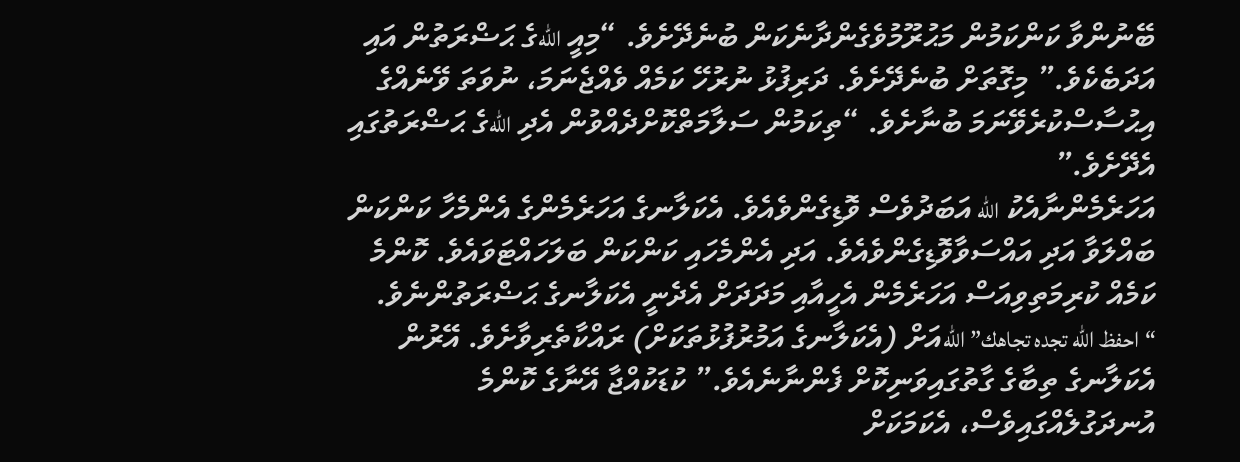ބޭނުންވާ ކަންކަމުން މަޙުރޫމުވެގެންދާނެކަން ބުނެދޭށެވެ. “މިއީ اللهގެ ޙަޟްރަތުން އައި އަދަބެކެވެ.” މިގޮތަށް ބުނެދޭށެވެ. ދަރިފުޅު ނުރުހޭ ކަމެއް ވެއްޖެނަމަ، ނުވަތަ ވޭނެއްގެ އިޙުސާސްކުރެވޭނަމަ ބުނާށެވެ. “ތިކަމުން ސަލާމަތްކޮށްދެއްވުން އެދި اللهގެ ޙަޟްރަތުގައި އެދޭށެވެ.”
އަހަރެމެންނާއެކު الله އަބަދުވެސް ވޮޑިގެންވެއެވެ. އެކަލާނގެ އަހަރެމެންގެ އެންމެހާ ކަންކަން ބައްލަވާ އަދި އައްސަވާވޮޑިގެންވެއެވެ. އަދި އެންމެހައި ކަންކަން ބަލަހައްޓަވައެވެ. ކޮންމެ ކަމެއް ކުރިމަތިވިއަސް އަހަރެމެން އެހީއާއި މަދަދަށް އެދެނީ އެކަލާނގެ ޙަޟްރަތުންނެވެ. “احفظ الله تجده تجاهك” اللهއަށް (އެކަލާނގެ އަމުރުފުޅުތަކަށް) ރައްކާތެރިވާށެވެ. އޭރުން އެކަލާނގެ ތިބާގެ ގާތުގައިވަނިކޮށް ފެންނާނެއެވެ.” ކުޑަކުއްޖާ އޭނާގެ ކޮންމެ އުނދަގުލެއްގައިވެސް، އެކަމަކަށް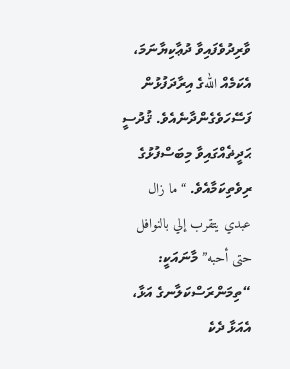ވާރިދުވެފައިވާ ދުޢާކިޔާނަމަ، އެކަމެއް اللهގެ އިރާދަފުޅުން ފަސޭހަވެގެންދާނެއެވެ. ޤުދުސީ ޙަދީޡެއްގައިވާ މިބަސްފުޅުގެ ރިވެތިކަމާއެވެ. “ما زال عبدي يتقرب إلي بالنوافل حتى أحبه” މާނައަކީ: “ތިމަންރަސްކަލާނގެ އަޅާ، އެއަޅާ ދެކެ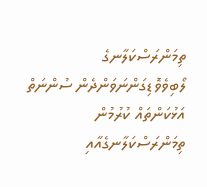ތިމަންރަސްކަލާނގެ ލޯބިވެވޮޑިގަންނަވަންދެން ސުންނަތް އަޅުކަންތައް ކުރުމުން ތިމަންރަސްކަލާނގެއާއި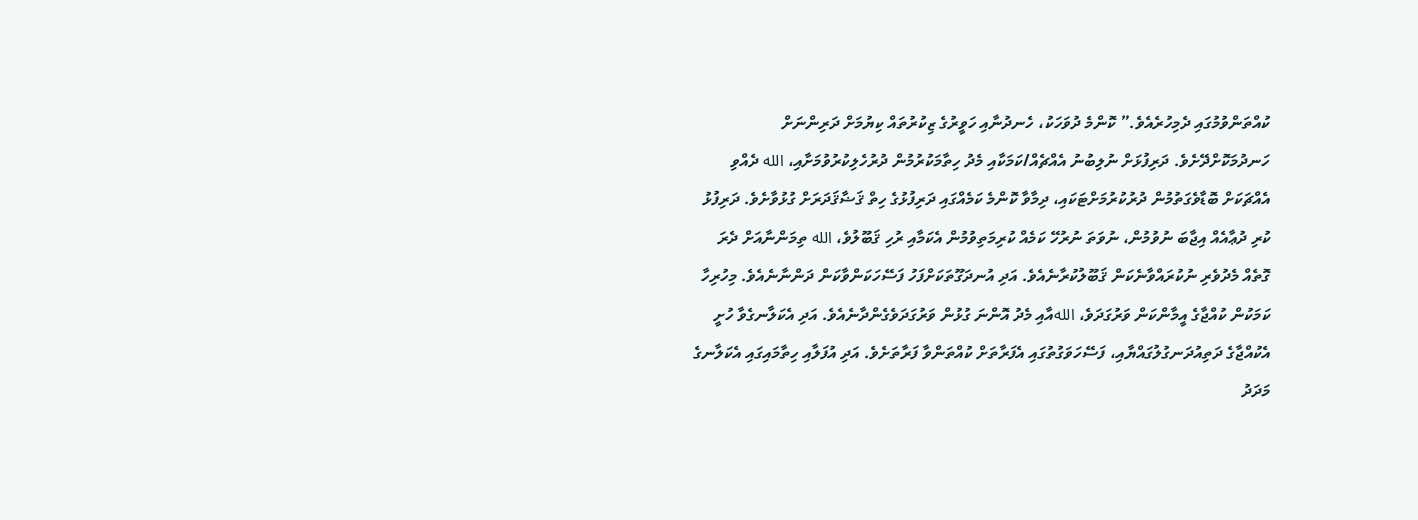ކުއްތަންވުމުގައި ދެމިހުރެއެވެ.” ކޮންމެ ދުވަހަކު، ހެނދުނާއި ހަވީރުގެ ޒިކުރުތައް ކިޔުމަށް ދަރިންނަށް ހަނދުމަކޮށްދޭށެވެ. ދަރިފުޅަށް ނުލިބުނު އެއްޗެއް/ކަމަކާއި މެދު ހިތާމަކުރުމުން ދުރުހެލިކުރުވުމަށާއި، الله ދެއްވި އެއްޗަކަށް ބޮޑާވެގަތުމުން ދުރުކުރުމަށްޓަކައި، ދިމާވާ ކޮންމެ ކަމެއްގައި ދަރިފުޅުގެ ހިތް ޤަޟާޤަދަރަށް ގުޅުވާށެވެ. ދަރިފުޅު ކުރި ދުޢާއެއް އިޖާބަ ނުވުމުން، ނުވަތަ ނުރުހޭ ކަމެއް ކުރިމަތިވުމުން އެކަމާއި ރުހި ޤަބޫލުވެ، الله ތިމަންނާއަށް ދެރަ ގޮތެއް މެދުވެރި ނުކުރައްވާނެކަން ޤަބޫލުކުރާނެއެވެ. އަދި އުނދަގޫތަކަށްފަހު ފަސޭހަކަންވާކަން ދަންނާނެއެވެ. މިހުރިހާ ކަމަކުން ކުއްޖާގެ އީމާންކަން ވަރުގަދަވެ، اللهއާއި މެދު އޮންނަ ގުޅުން ވަރުގަދަވެގެންދާނެއެވެ. އަދި އެކަލާނގެވާ ހުށީ އެކުއްޖާގެ ދަތިއުދަނގުލުގައްޔާއި، ފަސޭހަވަގުތުގައި އެފަރާތަށް ކުއްތަންވާ ފަރާތަށެވެ. އަދި އުފަލާއި ހިތާމައިގައި އެކަލާނގެ މަދަދު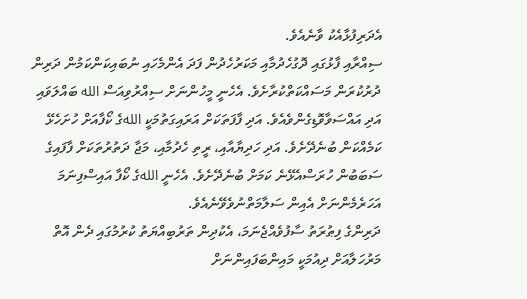އެދަރިފުޅާއެކު ވާނެއެވެ.
ސިއްރާއި ފާޅުގައި ދޮގުހެދުމާއި މަކަރުހެދުން ފަދަ އެންމެހައި ނުބައިކަންކަމުން ދަރިން ދުރުކުރަން މަސައްކަތްކުރާށެވެ. އެހެނީ މީހުންނަށް ސިއްރުވިއަސް الله ބައްލަވައި އަދި އައްސަވާވޮޑިގެންވެއެވެ. އަދި ފާފަތަކަށް އަރައިގަތުމަކީ اللهގެ ކޯފާއަށް ހުށަހެޅޭ ކަމެއްކަން ބުނެދޭށެވެ. އަދި ހަދިޔާއާއި، ރީތި ހެދުމާއި، މަޖާ ދަތުރުތަކަށް ފާފައިގެ ސަބަބުން ހުރަސްއެޅޭނެ ކަމަށް ބުނެދޭށެވެ. އެހެނީ اللهގެ ކޯފާ އައިސްފިނަމަ އަހަރެމެންނަށް އެއިން ސަލާމަތްނުވެވޭނެއެވެ.
ދަރިންގެ ފިޠުރަތު ސާފުވެއްޖެނަމަ، އެކުދިން ތަރުބިއްޔަތު ކުރުމުގައި ދެން އޮތް މަރުހަލާއަށް ދިއުމަކީ މައިންބަފައިންނަށް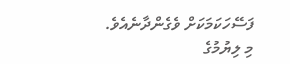ފަސޭހަކަމަކަށް ވެގެންދާނެއެވެ.
މި ލިޔުމުގެ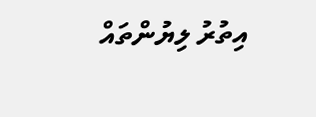އިތުރު ލިޔުންތައް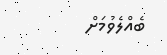ބެއްލެވުމަށް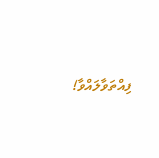ފިއްތަވާލައްވާ!